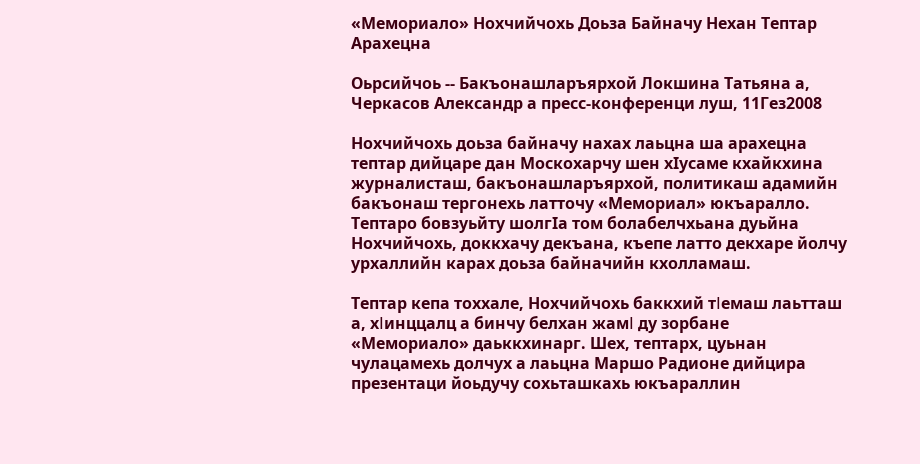«Мемориало» Нохчийчохь Доьза Байначу Нехан Тептар Арахецна

Оьрсийчоь -- Бакъонашларъярхой Локшина Татьяна а, Черкасов Александр а пресс-конференци луш, 11Гез2008

Нохчийчохь доьза байначу нахах лаьцна ша арахецна тептар дийцаре дан Москохарчу шен хIусаме кхайкхина журналисташ, бакъонашларъярхой, политикаш адамийн бакъонаш тергонехь латточу «Мемориал» юкъаралло. Тептаро бовзуьйту шолгIа том болабелчхьана дуьйна Нохчийчохь, доккхачу декъана, къепе латто декхаре йолчу урхаллийн карах доьза байначийн кхолламаш.

Тептар кепа тоххале, Нохчийчохь баккхий тΙемаш лаьтташ а, хΙинццалц а бинчу белхан жамΙ ду зорбане «Мемориало» даьккхинарг. Шех, тептарх, цуьнан чулацамехь долчух а лаьцна Маршо Радионе дийцира презентаци йоьдучу сохьташкахь юкъараллин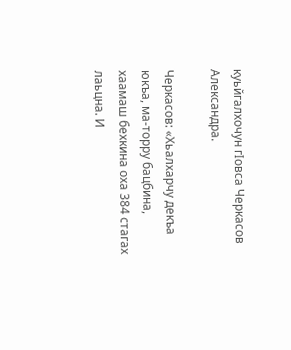куьйгалхочун гΙовса Черкасов Александра.

Черкасов: «Хьалхарчу декъа юкъа, ма-торру бацбина, хаамаш бехкина оха 384 стагах лаьцна. И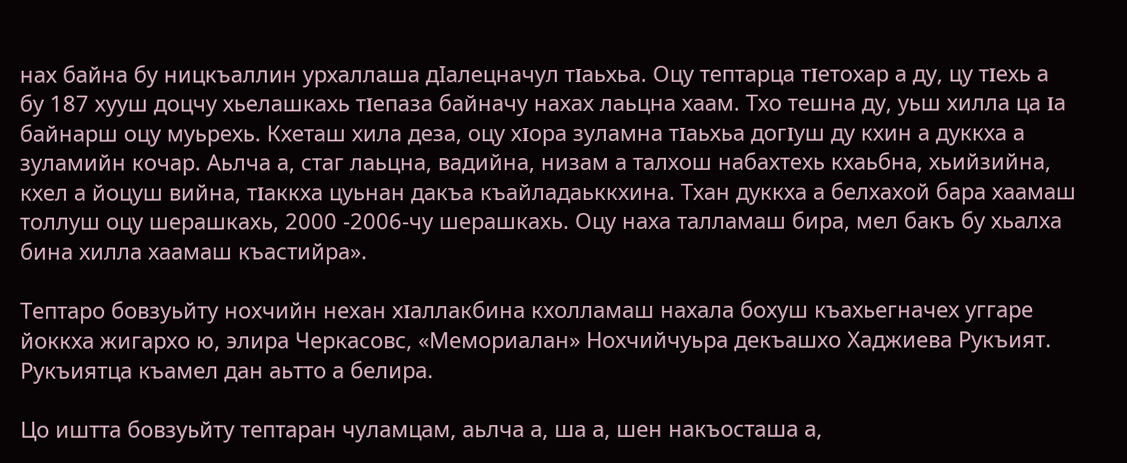нах байна бу ницкъаллин урхаллаша дIалецначул тΙаьхьа. Оцу тептарца тΙетохар а ду, цу тΙехь а бу 187 хууш доцчу хьелашкахь тΙепаза байначу нахах лаьцна хаам. Тхо тешна ду, уьш хилла ца Ιа байнарш оцу муьрехь. Кхеташ хила деза, оцу хΙора зуламна тΙаьхьа догΙуш ду кхин а дуккха а зуламийн кочар. Аьлча а, стаг лаьцна, вадийна, низам а талхош набахтехь кхаьбна, хьийзийна, кхел а йоцуш вийна, тΙаккха цуьнан дакъа къайладаьккхина. Тхан дуккха а белхахой бара хаамаш толлуш оцу шерашкахь, 2000 -2006-чу шерашкахь. Оцу наха талламаш бира, мел бакъ бу хьалха бина хилла хаамаш къастийра».

Тептаро бовзуьйту нохчийн нехан хΙаллакбина кхолламаш нахала бохуш къахьегначех уггаре йоккха жигархо ю, элира Черкасовс, «Мемориалан» Нохчийчуьра декъашхо Хаджиева Рукъият. Рукъиятца къамел дан аьтто а белира.

Цо иштта бовзуьйту тептаран чуламцам, аьлча а, ша а, шен накъосташа а,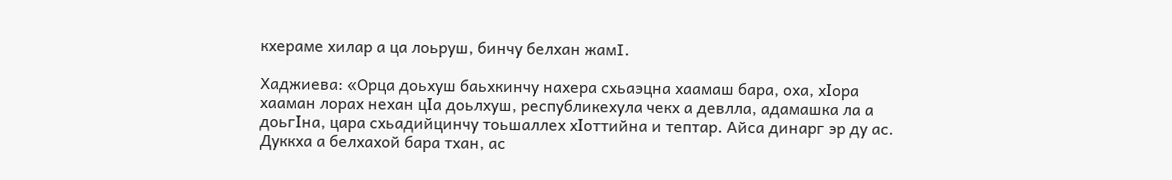кхераме хилар а ца лоьруш, бинчу белхан жамI.

Хаджиева: «Орца доьхуш баьхкинчу нахера схьаэцна хаамаш бара, оха, хΙора хааман лорах нехан цΙа доьлхуш, республикехула чекх а девлла, адамашка ла а доьгΙна, цара схьадийцинчу тоьшаллех хΙоттийна и тептар. Айса динарг эр ду ас. Дуккха а белхахой бара тхан, ас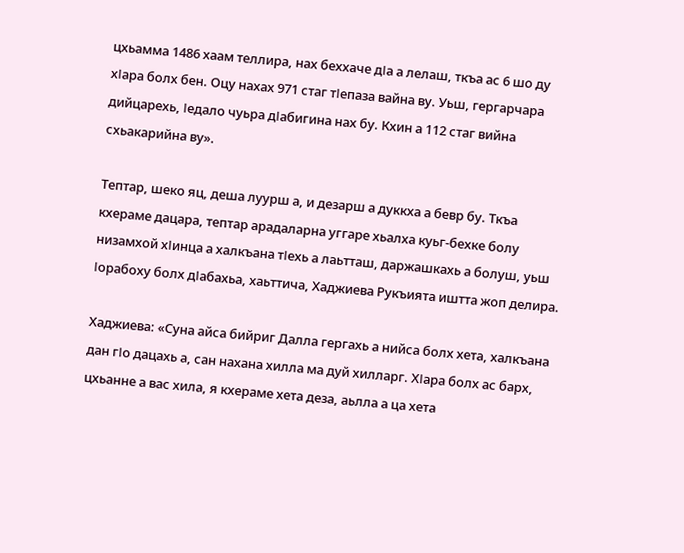цхьамма 1486 хаам теллира, нах беххаче дΙа а лелаш, ткъа ас 6 шо ду хΙара болх бен. Оцу нахах 971 стаг тΙепаза вайна ву. Уьш, гергарчара дийцарехь, Ιедало чуьра дΙабигина нах бу. Кхин а 112 стаг вийна схьакарийна ву».

Тептар, шеко яц, деша луурш а, и дезарш а дуккха а бевр бу. Ткъа кхераме дацара, тептар арадаларна уггаре хьалха куьг-бехке болу низамхой хΙинца а халкъана тΙехь а лаьтташ, даржашкахь а болуш, уьш Ιорабоху болх дΙабахьа, хаьттича, Хаджиева Рукъията иштта жоп делира.

Хаджиева: «Суна айса бийриг Далла гергахь а нийса болх хета, халкъана дан гΙо дацахь а, сан нахана хилла ма дуй хилларг. ХΙара болх ас барх, цхьанне а вас хила, я кхераме хета деза, аьлла а ца хета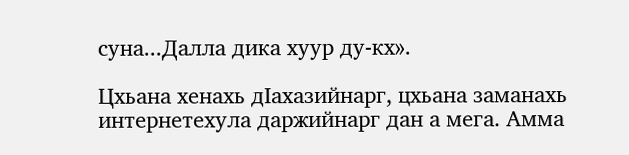суна...Далла дика хуур ду-кх».

Цхьана хенахь дIахазийнарг, цхьана заманахь интернетехула даржийнарг дан а мега. Амма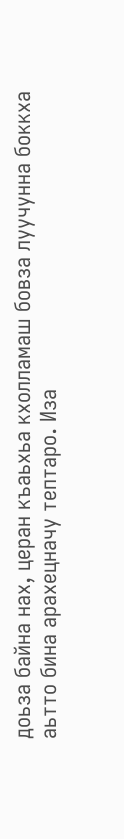доьза байна нах, церан къаьхьа кхолламаш бовза луучунна боккха аьтто бина арахецначу тептаро. Иза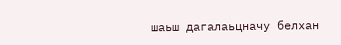шаьш дагалаьцначу белхан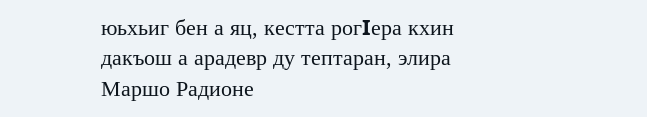юьхьиг бен а яц, кестта рогΙера кхин дакъош а арадевр ду тептаран, элира Маршо Радионе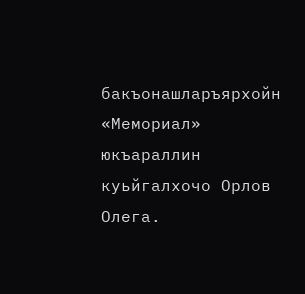бакъонашларъярхойн «Мемориал» юкъараллин куьйгалхочо Орлов Олега.